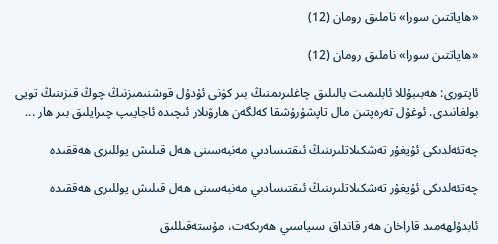«ھاياتتىن سورا» ناملىق رومان (12)

«ھاياتتىن سورا» ناملىق رومان (12)

ئاپتورى: ھەبىبۇللا ئابلىمىت بالىلىق چاغلىرىمنىڭ بىر كۈنى ئۇدۇل قوشنىمىزنىڭ چوڭ قىزىنىڭ تويى بولغانىدى. ئوغۇل تەرەپتىن مال تاپشۇرۇشقا كەلگەن ھارۋىلار ئىچىدە ئاجايىپ چىرايلىق بىر ھار ...

چەتئەلدىكى ئۇيغۇر تەشكىلاتلىرىنىڭ ئىقتىسادىي مەنبەسىنى ھەل قىلىش يوللىرى ھەققىدە

چەتئەلدىكى ئۇيغۇر تەشكىلاتلىرىنىڭ ئىقتىسادىي مەنبەسىنى ھەل قىلىش يوللىرى ھەققىدە

ئابدۇلھەمىد قاراخان ھەر قانداق سىياسىي ھەرىكەت، مۇستەقىللىق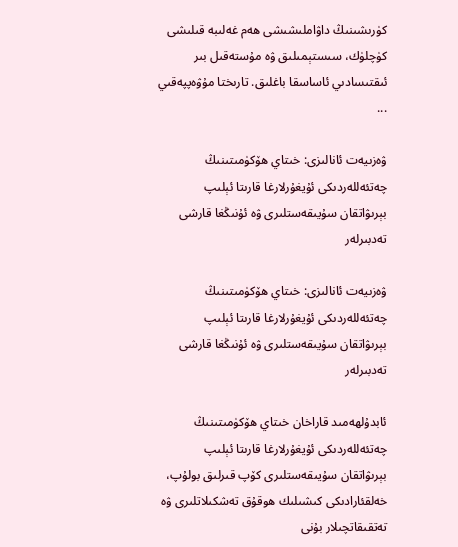كۈرىشىنىڭ داۋاملىشىشى ھەم غەلىبە قىلىشى كۈچلۈك، سىستېمىلىق ۋە مۇستەقىل بىر ئىقتىسادىي ئاساسقا باغلىق. تارىختا مۇۋەپپەقىي ...

ۋەزىيەت ئانالىزى: خىتاي ھۆكۈمىتىنىڭ چەتئەللەردىكى ئۇيغۇرلارغا قارىتا ئېلىپ بېرىۋاتقان سۇيىقەستلىرى ۋە ئۇنىڭغا قارشى تەدبىرلەر

ۋەزىيەت ئانالىزى: خىتاي ھۆكۈمىتىنىڭ چەتئەللەردىكى ئۇيغۇرلارغا قارىتا ئېلىپ بېرىۋاتقان سۇيىقەستلىرى ۋە ئۇنىڭغا قارشى تەدبىرلەر

ئابدۇلھەمىد قاراخان خىتاي ھۆكۈمىتىنىڭ چەتئەللەردىكى ئۇيغۇرلارغا قارىتا ئېلىپ بېرىۋاتقان سۇيىقەستلىرى كۆپ قىرلىق بولۇپ، خەلقئارادىكى كىشىلىك ھوقۇق تەشكىلاتلىرى ۋە تەتقىقاتچىلار بۇنى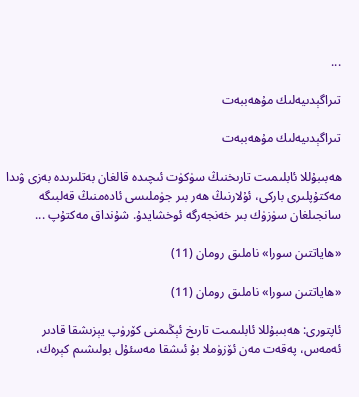...

تىراگېدىيەلىك مۇھەببەت

تىراگېدىيەلىك مۇھەببەت

ھەبىبۇللا ئابلىمىت تارىخنىڭ سۈكۈت ئىچىدە قالغان بەتلىرىدە بەزى ۋىدا مەكتۇپلىرى باركى، ئۇلارنىڭ ھەر بىر جۈملىسى ئادەمنىڭ قەلبىگە سانجىلغان سۈزۈك بىر خەنجەرگە ئوخشايدۇ. شۇنداق مەكتۇپ ...

«ھاياتتىن سورا» ناملىق رومان (11)

«ھاياتتىن سورا» ناملىق رومان (11)

ئاپتورى: ھەبىبۇللا ئابلىمىت تارىخ ئېڭىمنى كۆرۈپ يېزىشقا قادىر ئەمەس، پەقەت مەن ئۆزۈملا بۇ ئىشقا مەسئۇل بولىشىم كېرەك،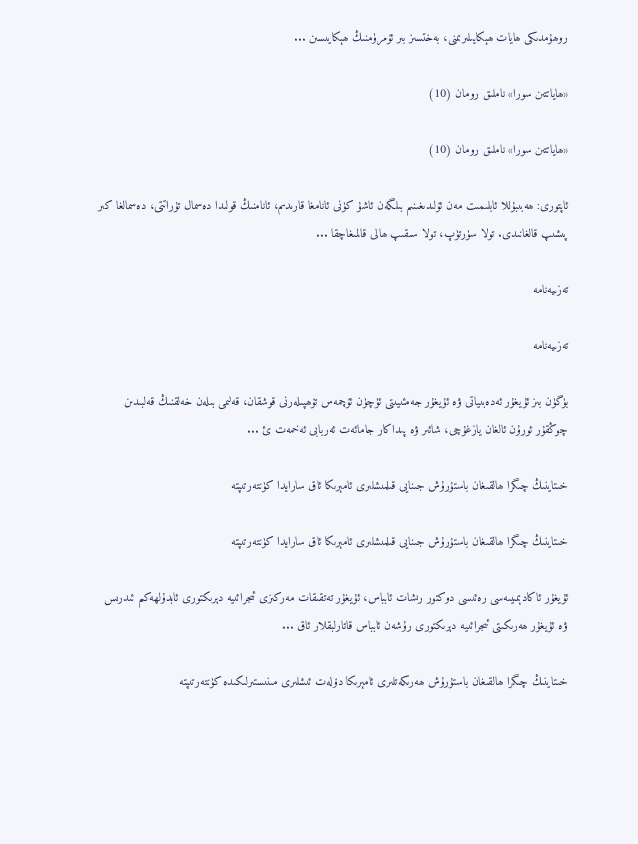روھۇمدىكى ھايات ھېكايىلىرىمنى، بەختسىز بىر ئۆمرۈمنىڭ ھېكايىسىن ...

«ھاياتتىن سورا» ناملىق رومان (10)

«ھاياتتىن سورا» ناملىق رومان (10)

ئاپتورى: ھەبىبۇللا ئابلىمىت مەن ئۆلىدىغىنىم بىلگەن ئاشۇ كۈنى ئانامغا قارىدىم، ئانامنىڭ قولىدا دەسمال تۇراتتى، دەسمالغا كىر پىشىپ قالغانىدى. تولا سۈرتۈپ، تولا سىقىپ ھالى قالمىغاچقا ...

تەزىيەنامە

تەزىيەنامە

بۈگۈن بىز ئۇيغۇر ئەدەبىياتى ۋە ئۇيغۇر جەمئىيىتى ئۈچۈن ئۆچمەس تۆھپىلەرنى قوشقان، قەلىمى بىلەن خەلقنىڭ قەلبىدىن چوڭقۇر ئورۇن ئالغان يازغۇچى، شائىر ۋە پىداكار جامائەت ئەربابى ئەخمەت ئ ...

خىتاينىڭ چىگرا ھالقىغان باستۇرۇش جىنايى قىلمىشلىرى ئامېرىكا ئاق سارايدا كۈنتەرتىپتە

خىتاينىڭ چىگرا ھالقىغان باستۇرۇش جىنايى قىلمىشلىرى ئامېرىكا ئاق سارايدا كۈنتەرتىپتە

ئۇيغۇر ئاكادېمىيىەسى رەئىسى دوكتور رىشات ئابباس، ئۇيغۇر تەتقىقات مەركىزى ئىجرائىيە دېرىكتورى ئابدۇلھەكىم ئىدرىس ۋە ئۇيغۇر ھەرىكىتى ئىجرائىيە دېرىكتورى رۇشەن ئابباس قاتارلبقلار ئاق ...

خىتاينىڭ چىگرا ھالقىغان باستۇرۇش ھەرىكەتلىرى ئامېرىكا دۆلەت ئىشلىرى مىنىستىرلىكىدە كۈنتەرتىپتە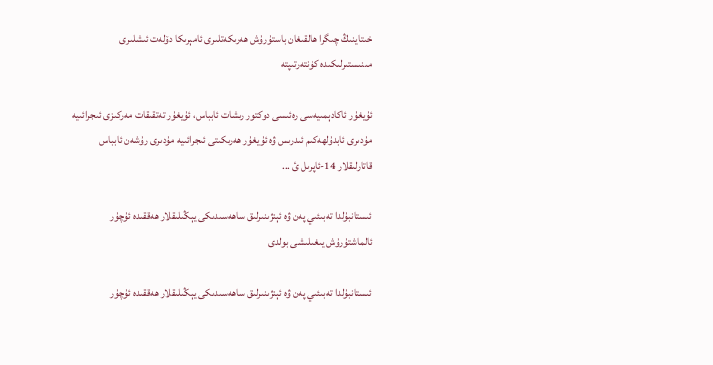خىتاينىڭ چىگرا ھالقىغان باستۇرۇش ھەرىكەتلىرى ئامېرىكا دۆلەت ئىشلىرى مىنىستىرلىكىدە كۈنتەرتىپتە

ئۇيغۇر ئاكادېمىيەسى رەئىسى دوكتور رىشات ئابباس، ئۇيغۇر تەتقىقات مەركىزى ئىجرائىيە مۇدىرى ئابدۇلھەكىم ئىدرىس ۋە ئۇيغۇر ھەرىكىتى ئىجرائىيە مۇدىرى رۇشەن ئابباس قاتارلىقلار 14-ئاپرىل ئ ...

ئىستانبۇلدا تەبىئىي پەن ۋە ئېنژىنىرلىق ساھەسىدىكى يېڭىلىقلار ھەققىدە ئۇچۇر ئالماشتۇرۇش يىغىلىشى بولدى

ئىستانبۇلدا تەبىئىي پەن ۋە ئېنژىنىرلىق ساھەسىدىكى يېڭىلىقلار ھەققىدە ئۇچۇر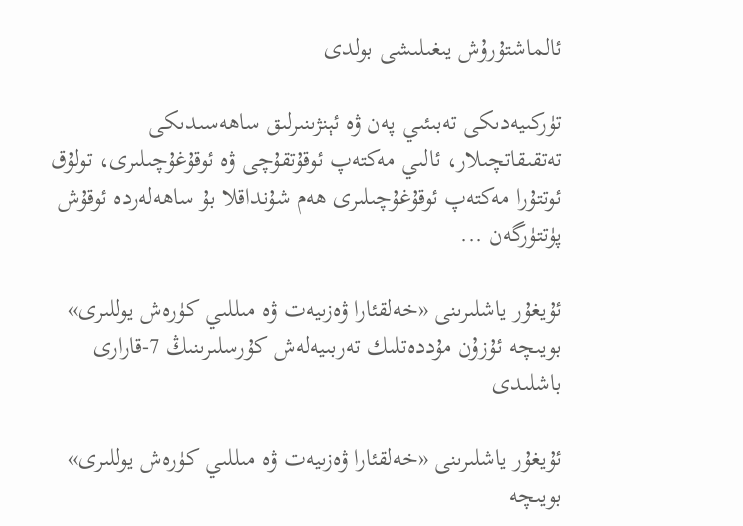ئالماشتۇرۇش يىغىلىشى بولدى

تۈركىيەدىكى تەبىئىي پەن ۋە ئېنژىنىرلىق ساھەسىدىكى تەتقىقاتچىلار، ئالىي مەكتەپ ئوقۇتقۇچى ۋە ئوقۇغۇچىلىرى، تولۇق ئوتتۇرا مەكتەپ ئوقۇغۇچىلىرى ھەم شۇنداقلا بۇ ساھەلەردە ئوقۇش پۈتتۈرگەن ...

ئۇيغۇر ياشلىرىنى «خەلقئارا ۋەزىيەت ۋە مىللىي كۈرەش يوللىرى» بويىچە ئۇزۇن مۇددەتلىك تەربىيەلەش كۇرسلىرىنىڭ 7-قارارى باشلىدى

ئۇيغۇر ياشلىرىنى «خەلقئارا ۋەزىيەت ۋە مىللىي كۈرەش يوللىرى» بويىچە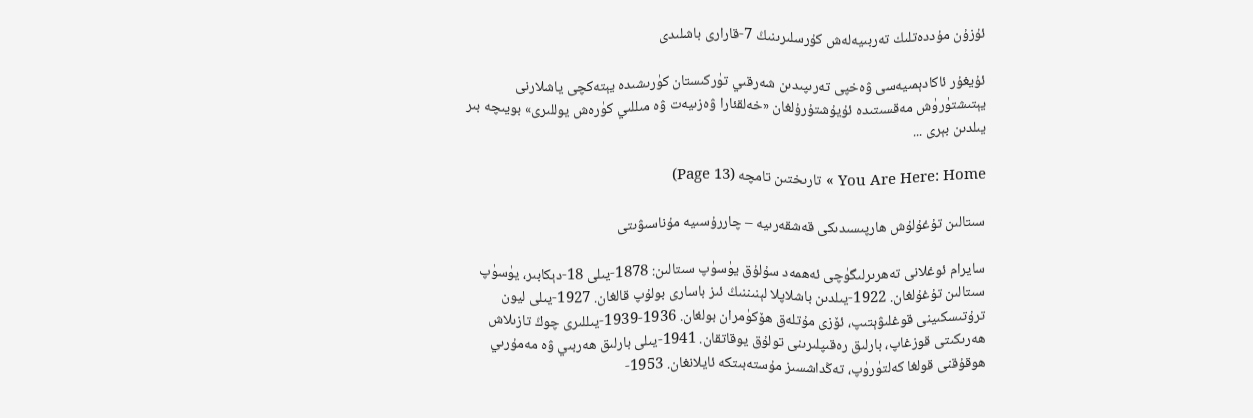ئۇزۇن مۇددەتلىك تەربىيەلەش كۇرسلىرىنىڭ 7-قارارى باشلىدى

ئۇيغۇر ئاكادېمىيەسى ۋەخپى تەرىپىدىن شەرقىي تۈركىستان كۈرىشىدە يېتەكچى ياشلارنى يېتىشتۈرۈش مەقسىتىدە ئۇيۇشتۇرۇلغان «خەلقئارا ۋەزىيەت ۋە مىللىي كۈرەش يوللىرى» بويىچە بىر يىلدىن بېرى ...

You Are Here: Home » تارىختىن تامچە (Page 13)

سىتالىن تۇغۇلۇش ھارپىسىدىكى قەشقەرىيە – چاررۇسىيە مۇناسىۋىتى

سايرام ئوغلانى تەھرىرلىگۈچى ئەھمەد سۇلۇق يۈسۈپ سىتالىن: 1878-يىلى 18-دېكابىر، يۈسۈپ سىتالىن تۇغۇلغان. 1922-يىلدىن باشلاپلا لېنىننىڭ ئىز باسارى بولۇپ قالغان. 1927-يىلى ليون ترۇتىسكىينى قوغلىۋېتىپ، ئۆزى مۇتلەق ھۆكۈمران بولغان. 1936-1939-يىللىرى چوڭ تازىلاش ھەرىكىتى قوزغاپ، بارلىق رەقىپلىرىنى تولۇق يوقاتقان. 1941-يىلى بارلىق ھەربىي ۋە مەمۇرىي ھوقۇقنى قولغا كەلتۈرۈپ، تەڭداشسىز مۇستەبىتكە ئايلانغان. 1953-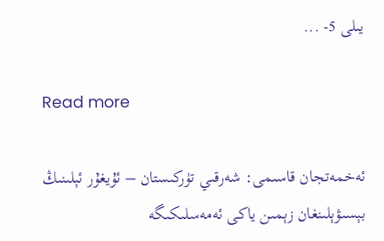يىلى 5- ...

Read more

ئەخمەتجان قاسىمى: شەرقىي تۈركىستان – ئۇيغۇر ئېلىنىڭ بېسىۋېلىنغان زېمىن ياكى ئەمەسلىكىگە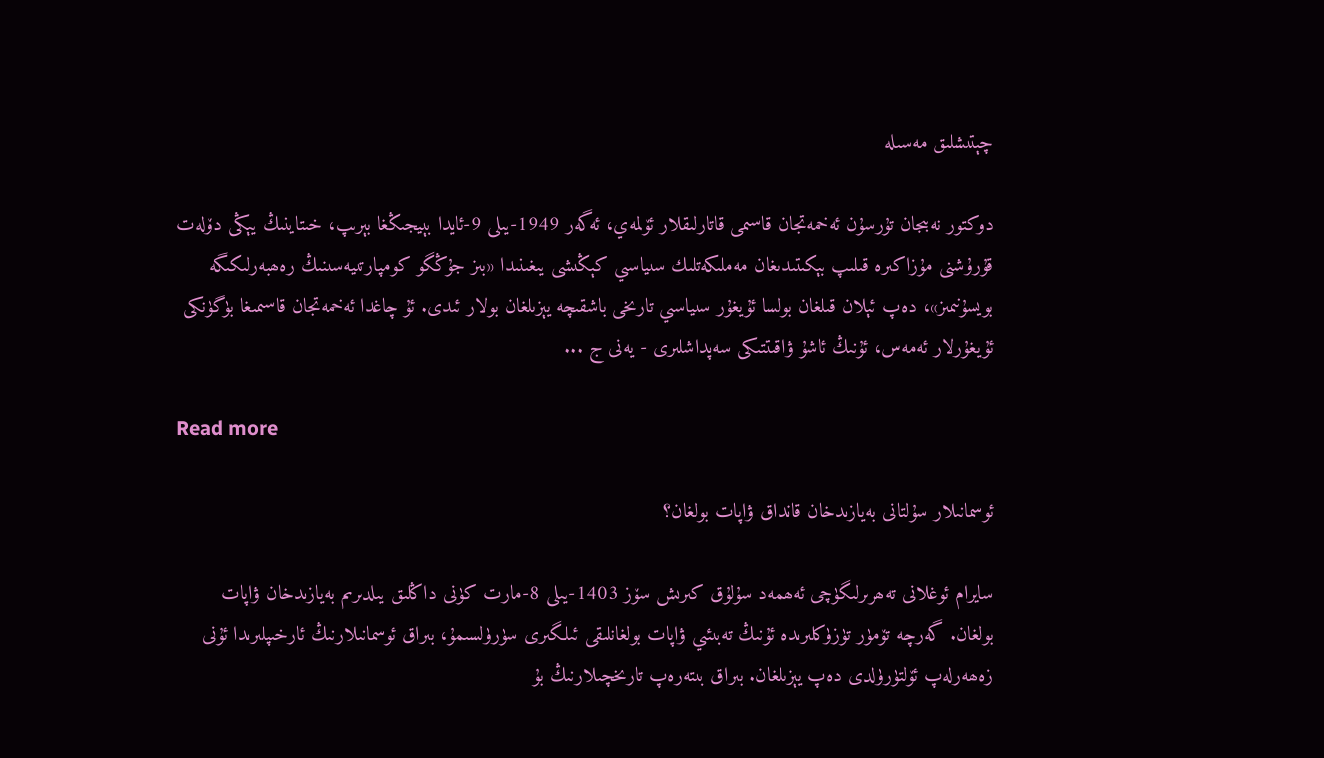چېتىشلىق مەسىلە

دوكتور نەبىجان تۇرسۇن ئەخمەتجان قاسىمى قاتارلىقلار ئۆلمەي، ئەگەر 1949-يىلى 9-ئايدا بېيجىڭغا بېرىپ، خىتاينىڭ يېڭى دۆلەت قۇرۇشنى مۇزاكىرە قىلىپ بېكىتىدىغان مەملىكەتلىك سىياسىي كېڭىشى يىغىنىدا «بىز جۇڭگو كومپارتىيەسىنىڭ رەھبەرلىكىگە بويسۇنىمىز»، دەپ ئېلان قىلغان بولسا ئۇيغۇر سىياسىي تارىخى باشقىچە يېزىلغان بولار ئىدى. ئۇ چاغدا ئەخمەتجان قاسىمىغا بۈگۈنكى ئۇيغۇرلار ئەمەس، ئۇنىڭ ئاشۇ ۋاقىتتىكى سەپداشلىرى - يەنى ج ...

Read more

ئوسمانىلار سۇلتانى بەيازىدخان قانداق ۋاپات بولغان؟

سايرام ئوغلانى تەھرىرلىگۈچى ئەھمەد سۇلۇق كىرىش سۆز 1403-يىلى 8-مارت كۈنى داڭلىق يىلدىرىم بەيازىدخان ۋاپات بولغان. گەرچە تۆمۈر تۈزۈكلىرىدە ئۇنىڭ تەبىئىي ۋاپات بولغانلىقى ئىلگىرى سۈرۈلسىمۇ، بىراق ئوسمانىلارنىڭ ئارخىپلىرىدا ئۇنى زەھەرلەپ ئۆلتۈرۈلدى دەپ يېزىلغان. بىراق بىتەرەپ تارىخچىلارنىڭ بۇ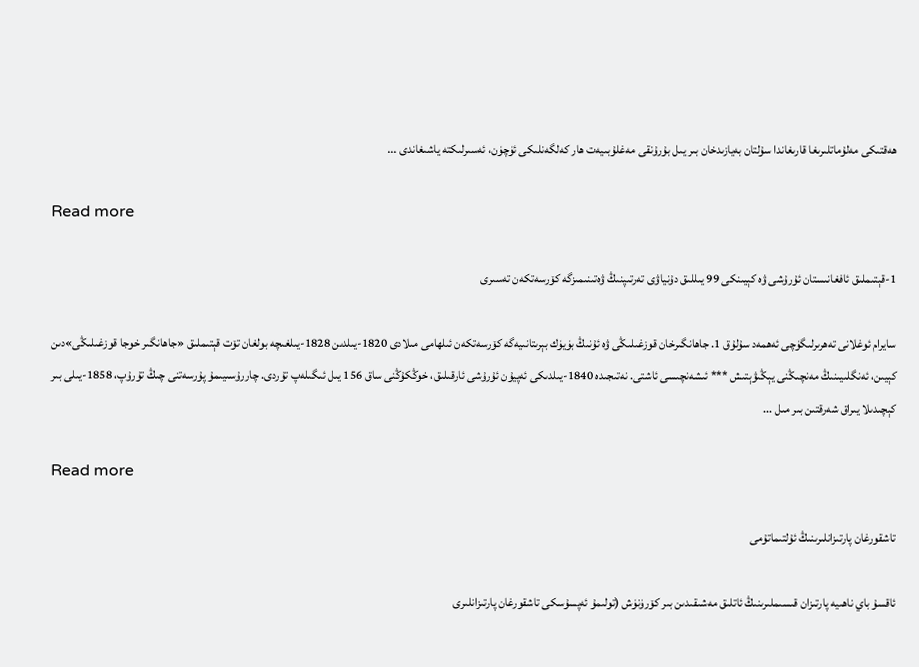ھەقتىكى مەلۇماتلىرىغا قارىغاندا سۇلتان بەيازىدخان بىر يىل بۇرۇنقى مەغلۇبىيەت ھار كەلگەنلىكى ئۈچۈن، ئەسىرلىكتە ياشىغاندى ...

Read more

1-قېتىملىق ئافغانىستان ئۇرۇشى ۋە كېيىنكى 99 يىللىق دۇنياۋى تەرتىپنىڭ ۋەتىنىمىزگە كۆرسەتكەن تەسىرى

سايرام ئوغلانى تەھرىرلىگۈچى ئەھمەد سۇلۇق 1. جاھانگىرخان قوزغىلىڭى ۋە ئۇنىڭ بۈيۈك بېرىتانىيەگە كۆرسەتكەن ئىلھامى مىلادى 1820-يىلدىن 1828-يىلغىچە بولغان تۆت قېتىملىق «جاھانگىر خوجا قوزغىلىڭى»دىن كېيىن، ئەنگلىيىنىڭ مەنچىڭنى يېڭىۋېتىش *** ئىشەنچىسى ئاشتى. نەتىجىدە 1840-يىلدىكى ئەپيۇن ئۇرۇشى ئارقىلىق، خوڭكۇڭنى ساق 156 يىل ئىگىلەپ تۇردى. چاررۇسىيىمۇ پۇرسەتنى چىڭ تۇرۇپ، 1858-يىلى بىر كېچىدىلا يىراق شەرقتىن بىر مىل ...

Read more

تاشقورغان پارتىزانلىرىنىڭ ئۇلتىماتۇمى

ئاقسۇ باي ناھىيە پارتىزان قىسىملىرىنىڭ ئاتلىق مەشىقىدىن بىر كۆرۈنۈش (تولىمۇ ئەپسۇسكى تاشقورغان پارتىزانلىرى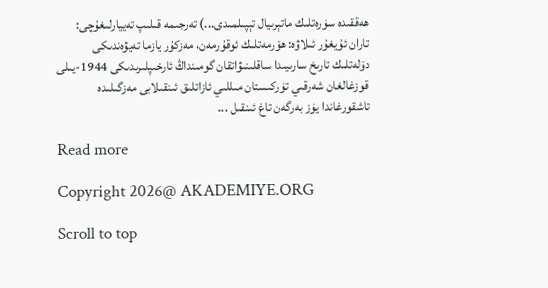ھەققىدە سۈرەتلىك ماتېرىيال تېپىلمىدى...) تەرجىمە قىلىپ تەييارلىغۇچى: تاران ئۇيغۇر ئىلاۋە: ھۆرمەتلىك ئوقۇرمەن، مەزكۇر يازما تەيۋەندىكى دۆلەتلىك تارىخ سارىيىدا ساقلىنىۋاتقان گومىنداڭ ئارخىپلىرىدىكى 1944-يىلى قوزغالغان شەرقىي تۈركىستان مىللىي ئازاتلىق ئىنقىلابى مەزگىلىدە تاشقورغاندا يۈز بەرگەن تاغ ئىنقىل ...

Read more

Copyright 2026@ AKADEMIYE.ORG

Scroll to top